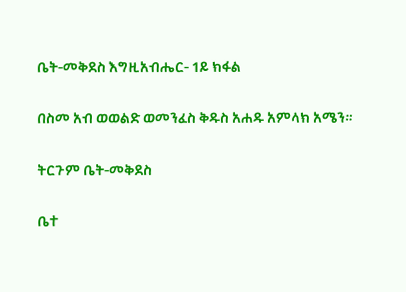ቤት-መቅደስ እግዚአብሔር- 1ይ ክፋል

በስመ አብ ወወልድ ወመንፈስ ቅዱስ አሐዱ አምላክ አሜን።

ትርጉም ቤት-መቅደስ

ቤተ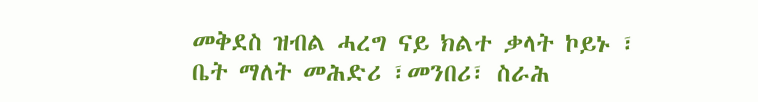መቅደስ ዝብል ሓረግ ናይ ክልተ ቃላት ኮይኑ ፣   ቤት ማለት መሕድሪ ፣መንበሪ፣ ስራሕ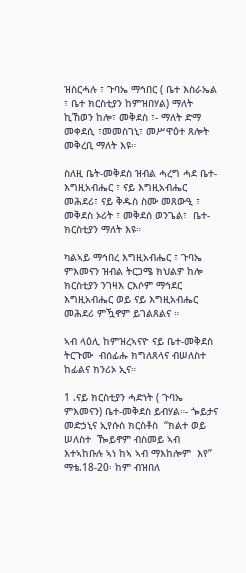ዝስርሓሉ ፣ ጉባኤ ማኅበር ( ቤተ እስራኤል ፣ ቤተ ክርስቲያን ከምዝበሃል) ማለት ኪኸወን ከሎ፣ መቅደስ ፣- ማለት ድማ መቀደሲ ፣መመስገኒ፣ መሥዋዕተ ጸሎት መቅረቢ ማለት እዩ።

ስለዚ ቤት-መቅደስ ዝብል ሓረግ ሓደ ቤተ-እግዚአብሔር ፣ ናይ እግዚአብሔር መሕደሪ፣ ናይ ቅዱስ ስሙ መጸውዒ ፣ መቅደስ ኦሪት ፣ መቅደሰ ወንጌል፣  ቤተ-ክርስቲያን ማለት እዩ።

ካልኣይ ማኅበረ እግዚአብሔር ፣ ጉባኤ ምእመናን ዝብል ትርጋሜ ክህልዎ ከሎ ክርስቲያን ንገዛእ ርእሶም ማኅደር እግዚአብሔር ወይ ናይ እግዚአብሔር መሕደሪ ምዃኖም ይገልጸልና ።

ኣብ ላዕሊ ከምዝረኣናዮ ናይ ቤተ-መቅደስ ትርጉሙ  ብሰፊሑ ክግለጸላና ብሠለስተ ከፊልና ክንሪኦ ኢና።

1 .ናይ ክርስቲያን ሓድነት ( ጉባኤ ምእመናን) ቤተ-መቅደስ ይብሃል።- ጐይታና መድኃኒና ኢየሱስ ክርስቶስ  “ክልተ ወይ ሠለስተ  ዀይኖም ብስመይ ኣብ  እተኣከቡሉ ኣነ ከኣ ኣብ ማእከሎም  እየ” ማቴ.18-20፡ ከም ብዝበለ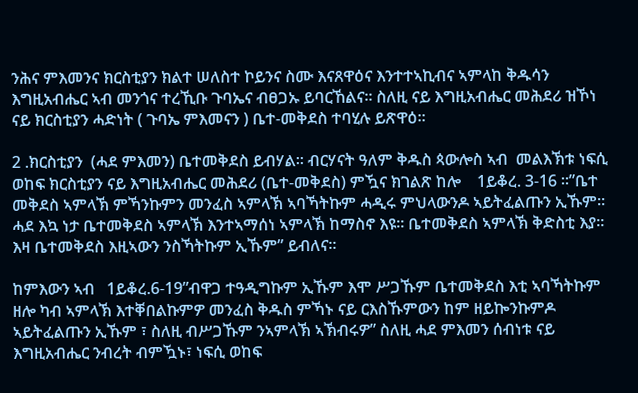ንሕና ምእመንና ክርስቲያን ክልተ ሠለስተ ኮይንና ስሙ እናጸዋዕና እንተተኣኪብና ኣምላከ ቅዱሳን እግዚአብሔር ኣብ መንጎና ተረኺቡ ጉባኤና ብፀጋኡ ይባርኸልና። ስለዚ ናይ እግዚአብሔር መሕደሪ ዝኾነ ናይ ክርስቲያን ሓድነት ( ጉባኤ ምእመናን ) ቤተ-መቅደስ ተባሂሉ ይጽዋዕ።

2 .ክርስቲያን  (ሓደ ምእመን) ቤተመቅደስ ይብሃል። ብርሃናት ዓለም ቅዱስ ጳውሎስ ኣብ  መልእኽቱ ነፍሲ ወከፍ ክርስቲያን ናይ እግዚአብሔር መሕደሪ (ቤተ-መቅደስ) ምዃና ክገልጽ ከሎ    1ይቆረ. 3-16 ።”ቤተ  መቅደስ ኣምላኽ ምኻንኩምን መንፈስ ኣምላኽ ኣባኻትኩም ሓዲሩ ምህላውንዶ ኣይትፈልጡን ኢኹም። ሓደ እኳ ነታ ቤተመቅደስ ኣምላኽ እንተኣማሰነ ኣምላኽ ከማስኖ እዩ። ቤተመቅደስ ኣምላኽ ቅድስቲ እያ። እዛ ቤተመቅደስ እዚኣውን ንስኻትኩም ኢኹም” ይብለና።

ከምእውን ኣብ   1ይቆረ.6-19”ብዋጋ ተዓዲግኩም ኢኹም እሞ ሥጋኹም ቤተመቅደስ እቲ ኣባኻትኩም ዘሎ ካብ ኣምላኽ እተቐበልኩምዎ መንፈስ ቅዱስ ምኻኑ ናይ ርእስኹምውን ከም ዘይኰንኩምዶ ኣይትፈልጡን ኢኹም ፣ ስለዚ ብሥጋኹም ንኣምላኽ ኣኽብሩዎ” ስለዚ ሓደ ምእመን ሰብነቱ ናይ እግዚአብሔር ንብረት ብምዃኑ፣ ነፍሲ ወከፍ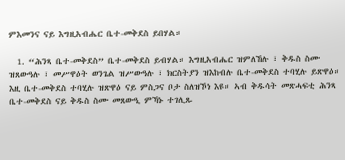ምእመንና ናይ እግዚአብሔር ቤተ-መቅደስ ይበሃል።

  1. “ሕንጻ ቤተ-መቅደስ” ቤተ-መቅደስ ይብሃል። እግዚአብሔር ዝምለኸሉ ፣ ቅዱስ ስሙ ዝጸውዓሉ ፣ መሥዋዕት ወንጌል ዝሥውዓሉ ፣ ክርስትያን ዝእከብሉ ቤተ-መቅደስ ተባሂሉ ይጽዋዕ። እዚ ቤተ-መቅደስ ተባሂሉ ዝጽዋዕ ናይ ምስጋና ቦታ ስለዝኾነ እዩ። ኣብ ቅዱሳት መጽሓፍቲ ሕንጻ ቤተ-መቅደስ ናይ ቅዱስ ስሙ መጸውዒ ምኻኑ ተገሊጹ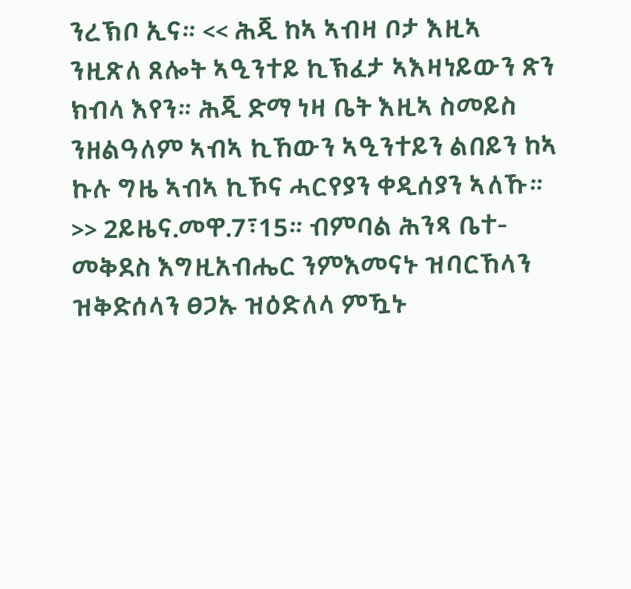ንረኽቦ ኢና። << ሕጂ ከኣ ኣብዛ ቦታ እዚኣ ንዚጽለ ጸሎት ኣዒንተይ ኪኽፈታ ኣእዛነይውን ጽን ክብላ እየን። ሕጂ ድማ ነዛ ቤት እዚኣ ስመይስ ንዘልዓለም ኣብኣ ኪኸውን ኣዒንተይን ልበይን ከኣ ኩሉ ግዜ ኣብኣ ኪኾና ሓርየያን ቀዲሰያን ኣለኹ። >> 2ይዜና.መዋ.7፣15። ብምባል ሕንጻ ቤተ-መቅደስ እግዚአብሔር ንምእመናኑ ዝባርኸላን ዝቅድሰላን ፀጋኡ ዝዕድለላ ምዃኑ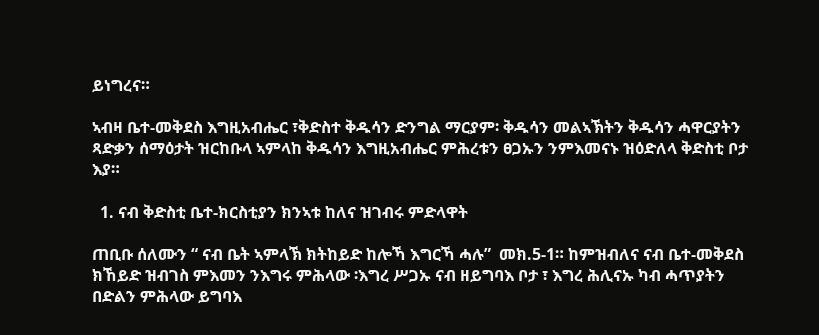ይነግረና።

ኣብዛ ቤተ-መቅደስ እግዚአብሔር ፣ቅድስተ ቅዱሳን ድንግል ማርያም፡ ቅዱሳን መልኣኽትን ቅዱሳን ሓዋርያትን ጻድቃን ሰማዕታት ዝርከቡላ ኣምላከ ቅዱሳን እግዚአብሔር ምሕረቱን ፀጋኡን ንምእመናኑ ዝዕድለላ ቅድስቲ ቦታ እያ።

  1. ናብ ቅድስቲ ቤተ-ክርስቲያን ክንኣቱ ከለና ዝገብሩ ምድላዋት

ጠቢቡ ሰለሙን “ ናብ ቤት ኣምላኽ ክትከይድ ከሎኻ እግርኻ ሓሉ”  መክ.5-1። ከምዝብለና ናብ ቤተ-መቅደስ ክኸይድ ዝብገስ ምእመን ንእግሩ ምሕላው ፡እግረ ሥጋኡ ናብ ዘይግባእ ቦታ ፣ እግረ ሕሊናኡ ካብ ሓጥያትን በድልን ምሕላው ይግባእ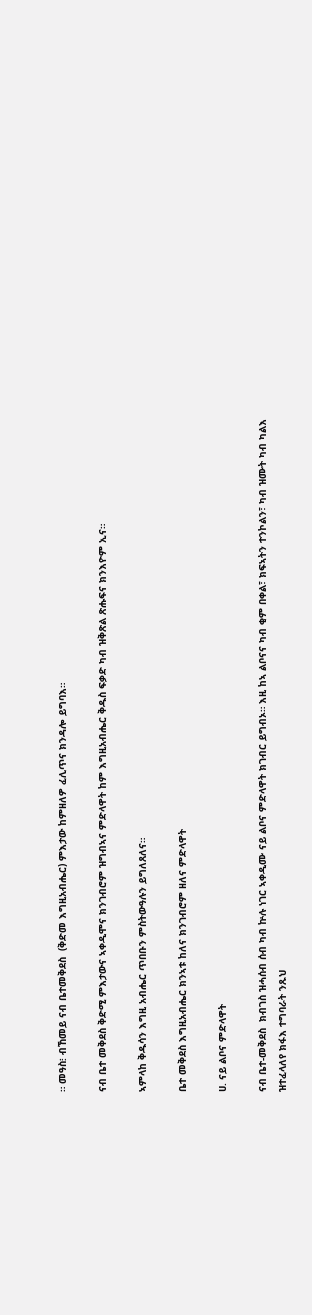። መዓስ፧ ብኸመይ ናብ ቤተመቅደስ  (ቅድመ እግዚአብሔር) ምእታው ከምዘለዎ ፈሊጥና ክንዳሎ ይግባእ።

ናብ ቤተ መቅደስ ቅድሚ ምእታውና ኣቀዲሞና ክንገብሮም ዝግብኣና ምድላዋት ከም እግዚአብሔር ቅዱስ ፍቃድ ካብ ዝቅጽል ጽሑፍና ክንእዮም ኢና።

ኣምላከ ቅዱሳን እግዚ አብሔር ጥበቡን ምስትውዓሉን ይግለጸለና።

ቤተ መቅደስ እግዚአብሔር ክንኣቱ ከለና ክንገብሮም ዘለና ምድላዋት

ሀ. ናይ ልቦና ምድላዋት

ናብ ቤተ-መቅደስ  ክብገስ ዝሓሰብ ሰብ ካብ ኵሉ ነገር ኣቀዲሙ ናይ ልቦና ምድላዋት ክገብር ይግብኦ። እዚ ከኣ ልቦናና ካብ ቂም በቀል፣ ክፍኣትን ተንኮልን፣ ካብ ዝሙት ካብ ካልእ ዝተፈላለየ ክፋእ ተግባራት ንጹህ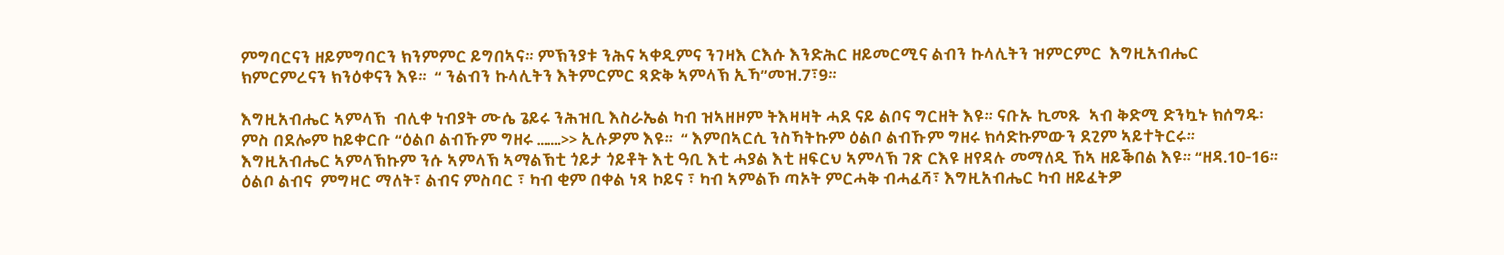ምግባርናን ዘይምግባርን ክንምምር ይግበኣና። ምኽንያቱ ንሕና ኣቀዲምና ንገዛእ ርእሱ እንድሕር ዘይመርሚና ልብን ኩላሊትን ዝምርምር  እግዚአብሔር ክምርምረናን ክንዕቀናን እዩ።  “ ንልብን ኩላሊትን እትምርምር ጻድቅ ኣምላኽ ኢኻ”መዝ.7፣9።

እግዚአብሔር ኣምላኽ  ብሊቀ ነብያት ሙሴ ጌይሩ ንሕዝቢ እስራኤል ካብ ዝኣዘዞም ትእዛዛት ሓደ ናይ ልቦና ግርዘት እዩ። ናቡኡ ኪመጹ  ኣብ ቅድሚ ድንኳኑ ክሰግዱ፡  ምስ በደሎም ከይቀርቡ “ዕልቦ ልብኹም ግዘሩ …….>> ኢሉዎም እዩ።  “ እምበኣርሲ ንስኻትኩም ዕልቦ ልብኹም ግዘሩ ክሳድኩምውን ደጊም ኣይተትርሩ። እግዚአብሔር ኣምላኽኩም ንሱ ኣምላኽ ኣማልኽቲ ጎይታ ጎይቶት እቲ ዓቢ እቲ ሓያል እቲ ዘፍርህ ኣምላኽ ገጽ ርእዩ ዘየዳሉ መማለዲ ኸኣ ዘይቕበል እዩ። “ዘዳ.10-16። ዕልቦ ልብና  ምግዛር ማለት፣ ልብና ምስባር ፣ ካብ ቂም በቀል ነጻ ኮይና ፣ ካብ ኣምልኾ ጣኦት ምርሓቅ ብሓፈሻ፣ እግዚአብሔር ካብ ዘይፈትዎ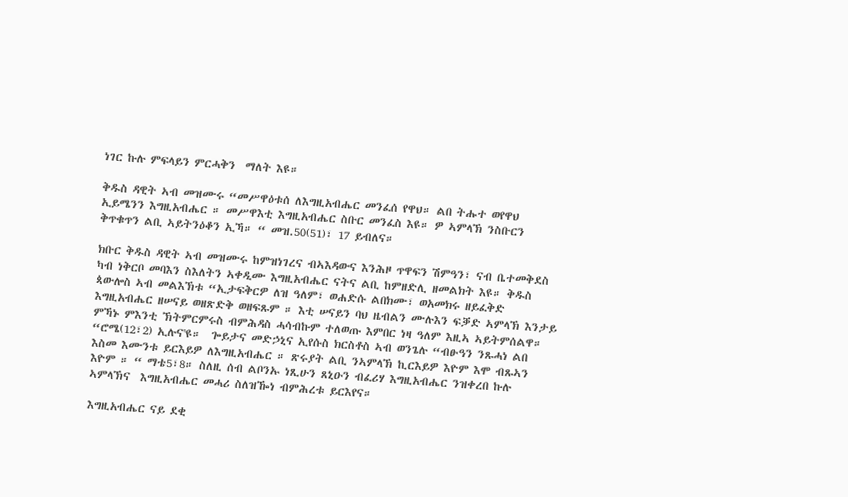ነገር ኩሉ ምፍላይን ምርሓቅን  ማለት እዩ።

ቅዱስ ዳዊት ኣብ መዝሙሩ “መሥዋዕቱሰ ለእግዚአብሔር መንፈሰ የዋህ። ልበ ትሑተ ወየዋህ ኢይሜንን እግዚአብሔር ። መሥዋእቲ እግዚአብሔር ስቡር መንፈስ እዩ። ዎ ኣምላኽ ንስቡርን ቅጥቁጥን ልቢ ኣይትንዕቆን ኢኻ። “ መዝ.50(51)፣ 17 ይብለና።

ክቡር ቅዱስ ዳዊት ኣብ መዝሙሩ ከምዝነገረና ብኣእዳውና እንሕዞ ጥዋፍን ሽምዓን፣ ናብ ቤተመቅደስ ካብ ነቅርቦ መባእን ስእለትን ኣቀዲሙ እግዚአብሔር ናትና ልቢ ከምዘድሊ ዘመልክት እዩ። ቅዱስ ጳውሎስ ኣብ መልእኽቱ “ኢታፍቅርዎ ለዝ ዓለም፣ ወሐድሱ ልበክሙ፣ ወአመክሩ ዘይፈቅድ  እግዚአብሔር ዘሠናይ ወዘጽድቅ ወዘፍጹም ። እቲ ሠናይን ባህ ዜብልን ሙሉእን ፍቓድ ኣምላኽ እንታይ ምኻኑ ምእንቲ ኽትምርምሩስ ብምሕዳስ ሓሳብኩም ተለወጡ እምበር ነዛ ዓለም እዚኣ ኣይትምሰልዋ። “ሮሜ(12፣2) ኢሉና'ዩ።  ጐይታና መድኃኒና ኢየሱስ ክርስቶስ ኣብ ወንጌሉ “ብፁዓን ንጹሓነ ልበ እስመ እሙንቱ ይርእይዎ ለእግዚአብሔር ። ጽሩያት ልቢ ንኣምላኽ ኪርእይዎ እዮም እሞ ብጹኣን እዮም ። “ ማቴ5፣8። ስለዚ ሰብ ልቦንኡ ነጺሁን ጸኒዑን ብፈሪሃ እግዚአብሔር ንዝቀረበ ኩሉ ኣምላኽና  እግዚአብሔር መሓሪ ስለዝዀነ ብምሕረቱ ይርእየና።

እግዚአብሔር ናይ ደቂ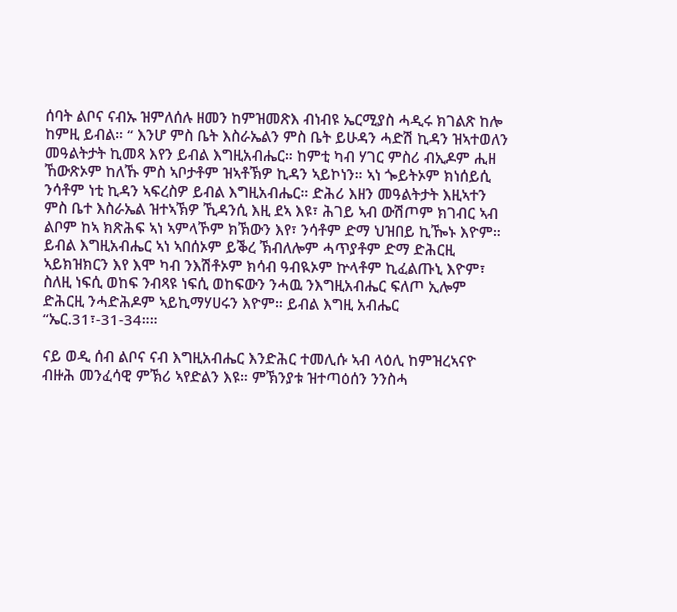ሰባት ልቦና ናብኡ ዝምለሰሉ ዘመን ከምዝመጽእ ብነብዩ ኤርሚያስ ሓዲሩ ክገልጽ ከሎ ከምዚ ይብል። “ እንሆ ምስ ቤት እስራኤልን ምስ ቤት ይሁዳን ሓድሽ ኪዳን ዝኣተወለን መዓልትታት ኪመጻ እየን ይብል እግዚአብሔር። ከምቲ ካብ ሃገር ምስሪ ብኢዶም ሒዘ ኸውጽኦም ከለኹ ምስ ኣቦታቶም ዝኣቶኽዎ ኪዳን ኣይኮነን። ኣነ ጐይትኦም ክነሰይሲ ንሳቶም ነቲ ኪዳን ኣፍረስዎ ይብል እግዚአብሔር። ድሕሪ እዘን መዓልትታት እዚኣተን ምስ ቤተ እስራኤል ዝተኣኽዎ ኺዳንሲ እዚ ደኣ እዩ፣ ሕገይ ኣብ ውሽጦም ክገብር ኣብ ልቦም ከኣ ክጽሕፍ ኣነ ኣምላኾም ክኽውን እየ፣ ንሳቶም ድማ ህዝበይ ኪዀኑ እዮም። ይብል እግዚአብሔር ኣነ ኣበሰኦም ይቕረ ኽብለሎም ሓጥያቶም ድማ ድሕርዚ ኣይክዝክርን እየ እሞ ካብ ንእሽቶኦም ክሳብ ዓብዪኦም ኵላቶም ኪፈልጡኒ እዮም፣ ስለዚ ነፍሲ ወከፍ ንብጻዩ ነፍሲ ወከፍውን ንሓዉ ንእግዚአብሔር ፍለጦ ኢሎም ድሕርዚ ንሓድሕዶም ኣይኪማሃሀሩን እዮም። ይብል እግዚ አብሔር “ኤር.31፣-31-34።።

ናይ ወዲ ሰብ ልቦና ናብ እግዚአብሔር እንድሕር ተመሊሱ ኣብ ላዕሊ ከምዝረኣናዮ ብዙሕ መንፈሳዊ ምኽሪ ኣየድልን እዩ። ምኽንያቱ ዝተጣዕሰን ንንስሓ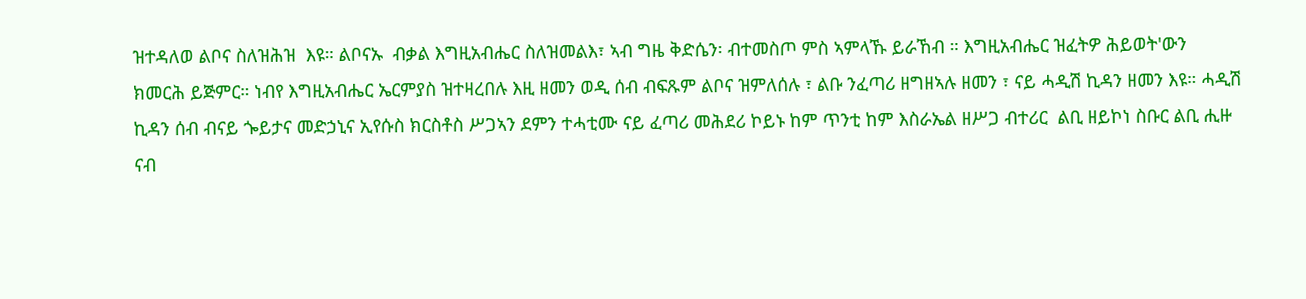ዝተዳለወ ልቦና ስለዝሕዝ  እዩ። ልቦናኡ  ብቃል እግዚአብሔር ስለዝመልእ፣ ኣብ ግዜ ቅድሴን፡ ብተመስጦ ምስ ኣምላኹ ይራኸብ ። እግዚአብሔር ዝፈትዎ ሕይወት'ውን ክመርሕ ይጅምር። ነብየ እግዚአብሔር ኤርምያስ ዝተዛረበሉ እዚ ዘመን ወዲ ሰብ ብፍጹም ልቦና ዝምለሰሉ ፣ ልቡ ንፈጣሪ ዘግዘኣሉ ዘመን ፣ ናይ ሓዲሽ ኪዳን ዘመን እዩ። ሓዲሽ ኪዳን ሰብ ብናይ ጐይታና መድኃኒና ኢየሱስ ክርስቶስ ሥጋኣን ደምን ተሓቲሙ ናይ ፈጣሪ መሕደሪ ኮይኑ ከም ጥንቲ ከም እስራኤል ዘሥጋ ብተሪር  ልቢ ዘይኮነ ስቡር ልቢ ሒዙ ናብ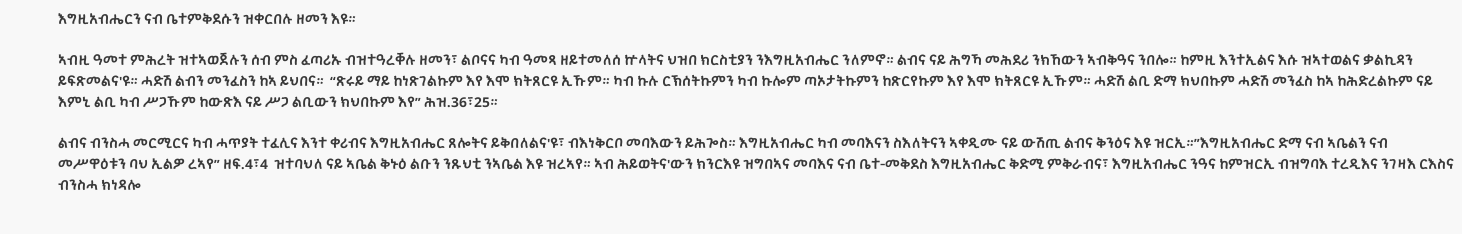እግዚአብሔርን ናብ ቤተምቅደሱን ዝቀርበሉ ዘመን እዩ።

ኣብዚ ዓመተ ምሕረት ዝተኣወጀሉን ሰብ ምስ ፈጣሪኡ ብዝተዓረቐሉ ዘመን፣ ልቦናና ካብ ዓመጻ ዘይተመለሰ ኵላትና ህዝበ ክርስቲያን ንእግዚአብሔር ንለምኖ። ልብና ናይ ሕግኻ መሕደሪ ንክኸውን ኣብቅዓና ንበሎ። ከምዚ እንተኢልና እሱ ዝኣተወልና ቃልኪዳን ይፍጽመልና'ዩ። ሓድሽ ልብን መንፈስን ከኣ ይህበና።  “ጽሩይ ማይ ከነጽገልኩም እየ እሞ ክትጸርዩ ኢኹም። ካብ ኩሉ ርኽሰትኩምን ካብ ኩሎም ጣኦታትኩምን ከጽርየኩም እየ እሞ ክትጸርዩ ኢኹም። ሓድሽ ልቢ ድማ ክህበኩም ሓድሽ መንፈስ ከኣ ከሕድረልኩም ናይ እምኒ ልቢ ካብ ሥጋኹም ከውጽእ ናይ ሥጋ ልቢውን ክህበኩም እየ” ሕዝ.36፣25።

ልብና ብንስሓ መርሚርና ካብ ሓጥያት ተፈሊና እንተ ቀሪብና እግዚአብሔር ጸሎትና ይቅበለልና'ዩ፣ ብእነቅርቦ መባእውን ይሕጐስ። እግዚአብሔር ካብ መባእናን ስእለትናን ኣቀዲሙ ናይ ውሽጢ ልብና ቅንዕና እዩ ዝርኢ።”እግዚአብሔር ድማ ናብ ኣቤልን ናብ መሥዋዕቱን ባህ ኢልዎ ረኣየ” ዘፍ.4፣4  ዝተባህለ ናይ ኣቤል ቅኑዕ ልቡን ንጹህቲ ንኣቤል እዩ ዝረኣየ። ኣብ ሕይወትና'ውን ክንርእዩ ዝግበኣና መባእና ናብ ቤተ-መቅደስ እግዚአብሔር ቅድሚ ምቅራብና፣ እግዚአብሔር ንዓና ከምዝርኢ ብዝግባእ ተረዲእና ንገዛእ ርእስና ብንስሓ ክነዳሎ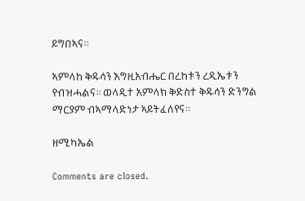ይግበኣና።

ኣምላከ ቅዱሳን እግዚአብሔር በረከቱን ረዲኤቱን የብዝሓልና። ወላዲተ አምላክ ቅድስተ ቅዱሳን ድንግል ማርያም ብኣማላድነታ ኣይትፈለየና።

ዘሚካኤል

Comments are closed.